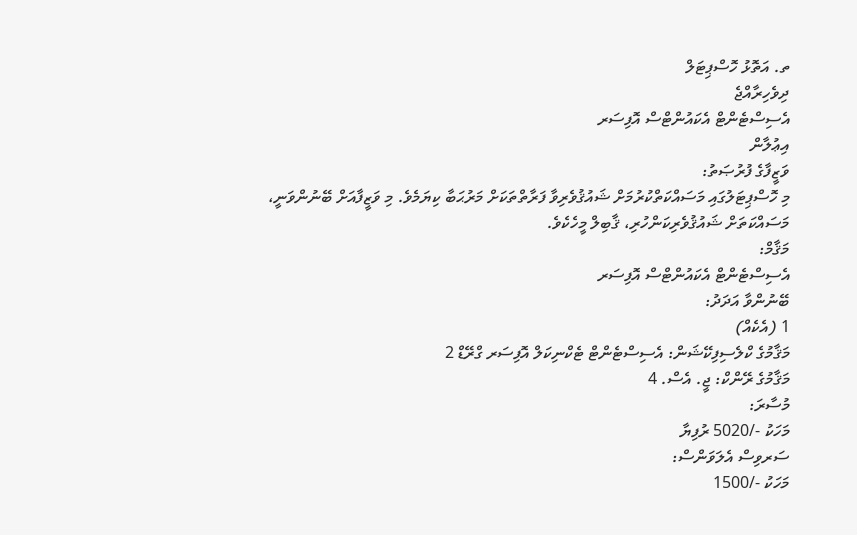ތ. އަތޮޅު ހޮސްޕިޓަލް
ދިވެހިރާއްޖެ
އެސިސްޓެންޓް އެކައުންޓްސް އޮފިސަރ
އިޢުލާން
ވަޒީފާގެ ފުރުޞަތު:
މި ހޮސްޕިޓަލުގައި މަސައްކަތްކުރުމަށް ޝައުޤުވެރިވާ ފަރާތްތަކަށް މަރުޙަބާ ކިޔަމެވެ. މި ވަޒީފާއަށް ބޭނުންވަނީ، މަސައްކަތަށް ޝައުޤުވެރިކަންހުރި، ޤާބިލް މީހެކެވެ.
މަޤާމް:
އެސިސްޓެންޓް އެކައުންޓްސް އޮފިސަރ
ބޭނުންވާ އަދަދު:
1 (އެކެއް)
މަޤާމުގެ ކްލެސިފިކޭޝަން: އެސިސްޓެންޓް ޓެކްނިކަލް އޮފިސަރ ގްރޭޑް 2
މަޤާމުގެ ރޭންކް: ޖީ. އެސް. 4
މުސާރަ:
މަހަކު -/5020 ރުފިޔާ
ސަރވިސް އެލަވަންސް:
މަހަކު -/1500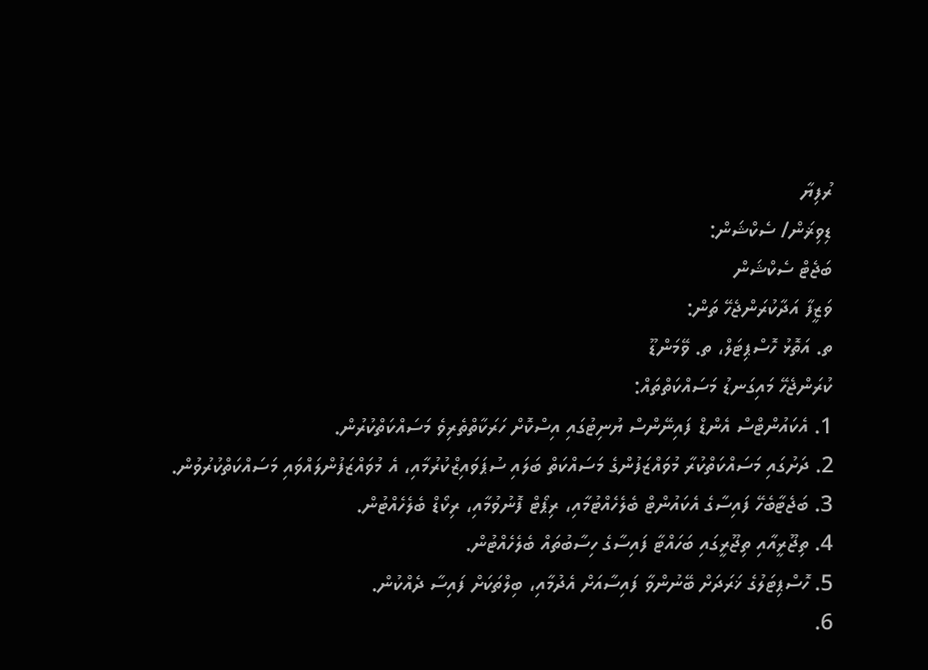ރުފިޔާ
ޑިވިޜަން/ ސެކްޝަން:
ބަޖެޓް ސެކްޝަން
ވަޒީފާ އަދާކުރަންޖެހޭ ތަން:
ތ. އަތޮޅު ހޮސްޕިޓަލް، ތ. ވޭމަންޑޫ
ކުރަންޖެހޭ މައިގަނޑު މަސައްކަތްތައް:
1. އެކައުންޓްސް އެންޑް ފައިނޭންސް ޔުނިޓުގައި އިސްކޮށް ހަރަކާތްތެރިވެ މަސައްކަތްކުރުން.
2. ދަށުގައި މަސައްކަތްކުރާ މުވައްޒަފުންގެ މަސައްކަތް ބަލައި ސުޕަވައިޒްކުރުމާއި، އެ މުވައްޒަފުންލައްވައި މަސައްކަތްކުރުވުން.
3. ބަޖެޓާބެހޭ ފައިސާގެ އެކައުންޓް ބެލެހެއްޓުމާއި، ރިޕޯޓް ފޮނުވުމާއި، ރިކޯޑް ބެލެހެއްޓުން.
4. ތިޖޫރީއާއި ތިޖޫރީގައި ބަހައްޓާ ފައިސާގެ ހިސާބުތައް ބެލެހެއްޓުން.
5. ހޮސްޕިޓަލުގެ ޚަރަދަށް ބޭނުންވާ ފައިސާއަށް އެދުމާއި، ބިލްތަކަށް ފައިސާ ދެއްކުން.
6.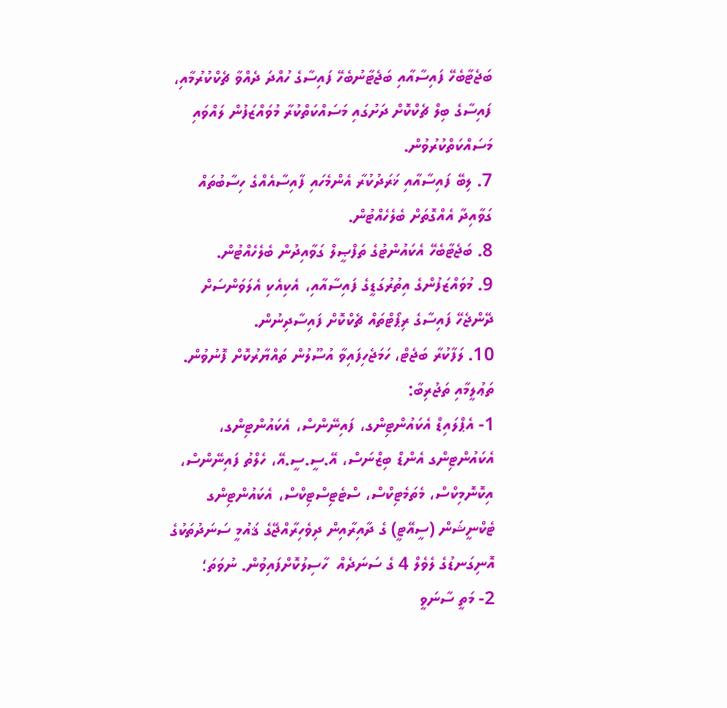ބަޖެޓާބެހޭ ފައިސާއާއި ބަޖެޓާނުބެހޭ ފައިސާގެ ހުއްދަ ދެއްވާ ޗެކްކުރުމާއި، ފައިސާގެ ބިލް ޗެކްކޮށް ދަށުގައި މަސައްކަތްކުރާ މުވައްޒަފުން ލައްވައި މަސައްކަތްކުރުވުން.
7. ލިބޭ ފައިސާއާއި ޚަރަދުކުރާ އެންމެހައި ފާއިސާއެއްގެ ހިސާބުތައް ގަވާއިދާ އެއްގޮތަށް ބެލެހެއްޓުން.
8. ބަޖެޓާބެހޭ އެކައުންޓުގެ ތަފްޞީލް ގަވާއިދުން ބެލެހެއްޓުން.
9. މުވައްޒަފުންގެ އިތުރުގަޑީގެ ފައިސާއާއި، އެކިއެކި އެލަވަންސަށް ދޭންޖެހޭ ފައިސާގެ ރިޕޯޓްތައް ޗެކްކޮށް ފައިސާދިނުން.
10. ލަފާކުރާ ބަޖެޓް، ހަމަޖެހިފައިވާ އުސޫލުން ތައްޔާރުކޮށް ފޮނުވުން.
ތަޢުލީމާއި ތަޖުރިބާ:
1- އެޕްލައިޑް އެކައުންޓިންގ، ފައިނޭންސް، އެކައުންޓިންގ، އެކައުންޓިންގ އެންޑް ބިޒްނަސް، އޭ.ސީ.ސީ.އޭ، ހެލްތު ފައިނޭންސް، އިކޮނޮމިކްސް، މެތަމެޓިކްސް، ސްޓެޓިސްޓިކްސް، އެކައުންޓިންގ ޓެކްނީޝަން (ސީއޭޓީ) ގެ ދާއިރާއިން ދިވެހިރާއްޖޭގެ ޤައުމީ ސަނަދުތަކުގެ އޮނިގަނޑުގެ ލެވެލް 4 ގެ ސަނަދެއް  ހާސިލުކޮށްފައިވުން. ނުވަތަ؛
2- މަތީ ސާނަވީ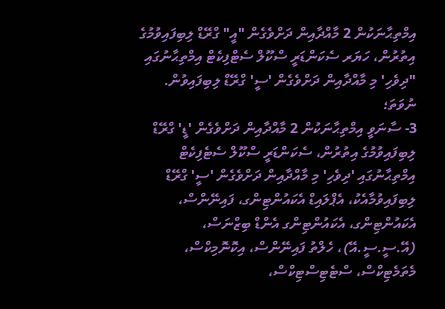އިމްތިޙާނަކުން 2 މާއްދާއިން ދަށްވެގެން "އީ" ގްރޭޑް ލިބިފައިވުމުގެ އިތުރުން، ހަޔަރ ސެކަންޑަރީ ސްކޫލް ސެޓްފިކެޓް އިމްތިޙާނުގައި "ދިވެހި' މި މާއްދާއިން ދަށްވެގެން 'ސީ' ގްރޭޑް ލިބިފައިވުން. ނުވަތަ؛
3- ސާނަވީ އިމްތިޙާނަކުން 2 މާއްދާއިން ދަށްވެގެން 'ޑީ' ގްރޭޑް ލިބިފައިވުމުގެ އިތުރުން، ސެކަންޑަރީ ސްކޫލް ސެޓެފިކެޓް އިމްތިޙާނުގައި 'ދިވެހި' މި މާއްދާއިން ދަށްވެގެން 'ސީ' ގްރޭޑް ލިބިފައިވުމާއެކު، އެޕްލައިޑް އެކައުންޓިންގ، ފައިނޭންސް، އެކައުންޓިންގ، އެކައުންޓިންގ އެންޑް ބިޒްނަސް، (އޭ.ސީ.ސީ.އޭ)، ހެލްތު ފައިނޭންސް، އިކޮނޮމިކްސް، މެތަމެޓިކްސް، ސްޓެޓިސްޓިކްސް،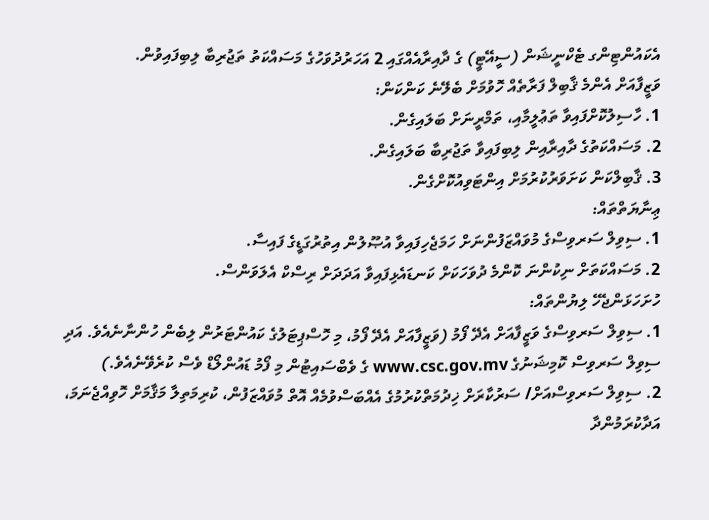އެކައުންޓިންގ ޓެކްނީޝަން (ސީއޭޓީ) ގެ ދާއިރާއެއްގައި 2 އަހަރުދުވަހުގެ މަސައްކަތު ތަޖުރިބާ ލިބިފައިވުން.
ވަޒީފާއަށް އެންމެ ޤާބިލް ފަރާތެއް ހޮވުމަށް ބެލޭނެ ކަންކަން:
1. ހާސިލުކޮށްފައިވާ ތަޢުލީމާއި، ތަމްރީނަށް ބަލައިގެން.
2. މަސައްކަތުގެ ދާއިރާއިން ލިބިފައިވާ ތަޖުރިބާ ބަލައިގެން.
3. ޤާބިލްކަން ކަށަވަރުކުރުމަށް އިންޓަވިއުކޮށްގެން.
ޢިނާޔަތްތައް:
1. ސިވިލް ސަރވިސްގެ މުވައްޒަފުންނަށް ހަމަޖެހިފައިވާ އުޞޫލުން އިތުރުގަޑީގެ ފައިސާ.
2. މަސައްކަތަށް ނިކުންނަ ކޮންމެ ދުވަހަކަށް ކަނޑައެޅިފައިވާ އަދަދަށް ރިސްކް އެލަވަންސް.
ހުށަހަޅަންޖެހޭ ލިޔުންތައް:
1. ސިވިލް ސަރވިސްގެ ވަޒީފާއަށް އެދޭ ފޯމު (ވަޒީފާއަށް އެދޭ ފޯމު، މި ހޮސްޕިޓަލުގެ ކައުންޓަރުން ލިބެން ހުންނާނެއެވެ. އަދި ސިވިލް ސަރވިސް ކޮމިޝަނުގެ www.csc.gov.mv ގެ ވެބްސައިޓުން މި ފޯމު ޑައުންލޯޑް ވެސް ކުރެވޭނެއެވެ.)
2. ސިވިލް ސަރވިސްއަށް/ ސަރުކާރަށް ޚިދުމަތްކުރުމުގެ އެއްބަސްވުމެއް އޮތް މުވައްޒަފުން، ކުރިމަތިލާ މަޤާމަށް ހޮވިއްޖެނަމަ، އަދާކުރަމުންދާ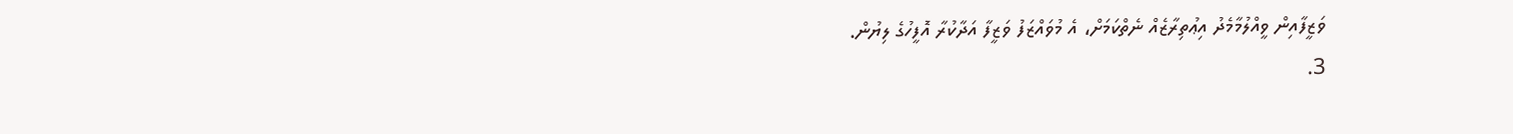ވަޒީފާއިން ވީއްލުމާމެދު އިޢުތިރާޒެއް ނެތްކަމަށް، އެ މުވައްޒަފު ވަޒީފާ އަދާކުރާ އޮފީހުގެ ލިޔުން.
3.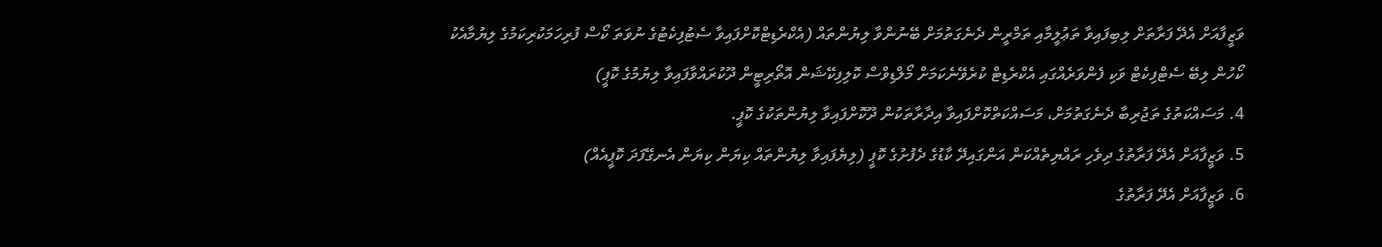ވަޒީފާއަށް އެދޭ ފަރާތަށް ލިބިފައިވާ ތަޢުލީމާއި ތަމްރީން ދެނެގަތުމަށް ބޭނުންވާ ލިޔުންތައް (އެކްރެޑިޓްކޮށްފައިވާ ސެޓުފިކެޓުގެ ނުވަތަ ކޯސް ފުރިހަމަކުރިކަމުގެ ލިޔުމާއެކު ކޯހުން ލިބޭ ސެޓްފިކެޓް ވަކި ފެންވަރެއްގައި އެކްރެޑިޓް ކުރެވޭނެކަމަށް މޯލްޑިވްސް ކޮލިފިކޭޝަން އޮތޯރިޓީން ދޫކުރައްވާފައިވާ ލިޔުމުގެ ކޮޕީ)
4. މަސައްކަތުގެ ތަޖުރިބާ ދެނެގަތުމަށް، މަސައްކަތްކޮށްފައިވާ އިދާރާތަކުން ދޫކޮށްފައިވާ ލިޔުންތަކުގެ ކޮޕީ.
5. ވަޒީފާއަށް އެދޭ ފަރާތުގެ ދިވެހި ރައްޔިތެއްކަން އަންގައިދޭ ކާޑުގެ ދެފުށުގެ ކޮޕީ (ލިޔެފައިވާ ލިޔުންތައް ކިޔަން ކިޔަން އެނގޭފަދަ ކޮޕީއެއް)
6. ވަޒީފާއަށް އެދޭ ފަރާތުގެ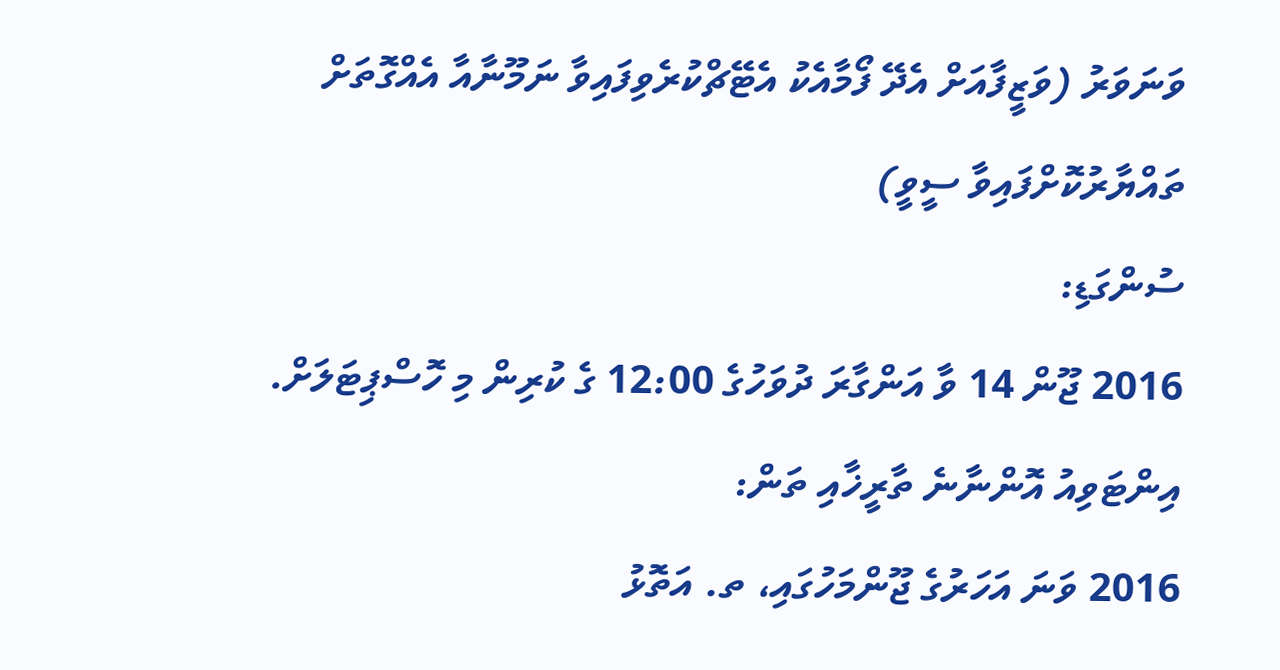ވަނަވަރު (ވަޒީފާއަށް އެދޭ ފޯމާއެކު އެޓޭޗްކުރެވިފައިވާ ނަމޫނާއާ އެއްގޮތަށް ތައްޔާރުކޮށްފައިވާ ސީވީ)
ސުންގަޑި:
2016 ޖޫން 14 ވާ އަންގާރަ ދުވަހުގެ 12:00 ގެ ކުރިން މި ހޮސްޕިޓަލަށް.
އިންޓަވިއު އޮންނާނެ ތާރީޚާއި ތަން:
2016 ވަނަ އަހަރުގެ ޖޫންމަހުގައި، ތ. އަތޮޅު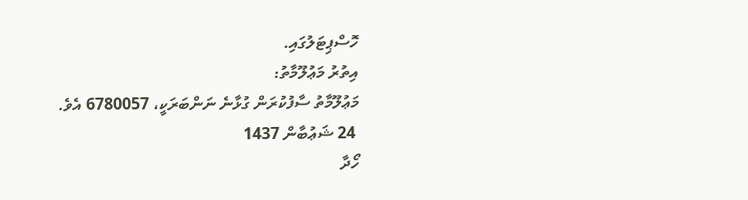ހޮސްޕިޓަލުގައި.
އިތުރު މަޢުލޫމާތު:
މަޢުލޫމާތު ސާފުކުރަން ގުޅާނެ ނަންބަރަކީ، 6780057 އެވެ.
 24 ޝަޢުބާން 1437
ހޯދާ